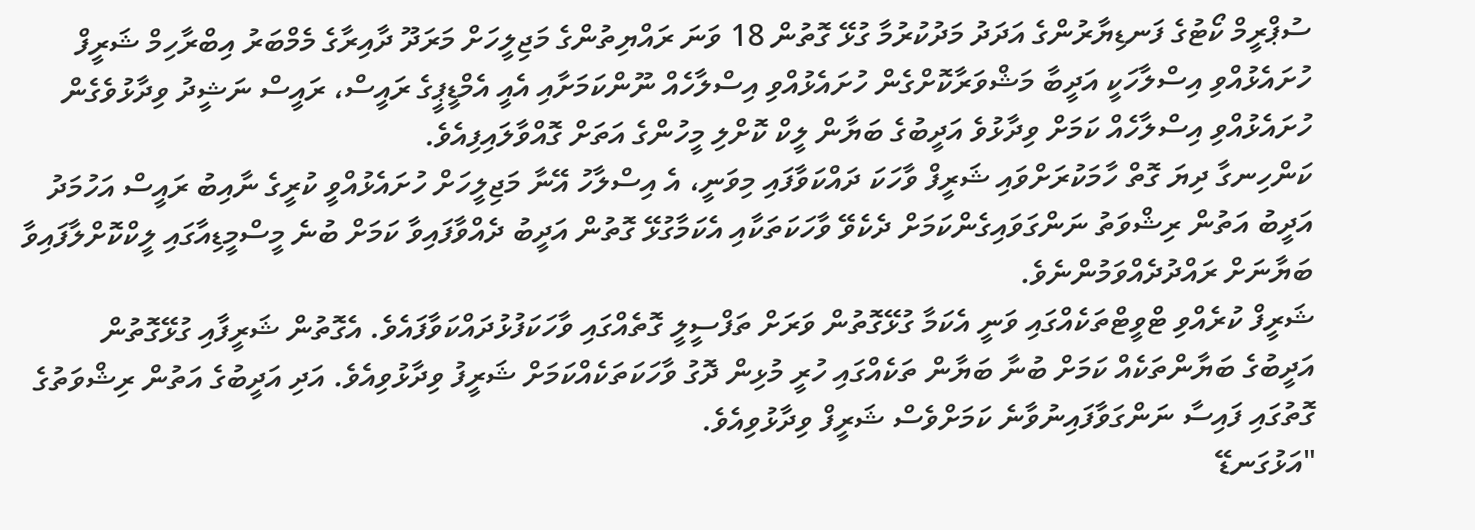ސުޕްރީމް ކޯޓުގެ ފަނޑިޔާރުންގެ އަދަދު މަދުކުރުމާ ގުޅޭ ގޮތުން 18 ވަނަ ރައްޔިތުންގެ މަޖިލީހަށް މަރަދޫ ދާއިރާގެ މެމްބަރު އިބްރާހިމް ޝަރީފް ހުށައެޅުއްވި އިސްލާހަކީ އަދީބާ މަޝްވަރާކޮށްގެން ހުށައެޅުއްވި އިސްލާހެއް ނޫންކަމަށާއި އެއީ އެމްޑީޕީގެ ރައީސް، ރައީސް ނަޝީދު ވިދާޅުވެގެން ހުށައެޅުއްވި އިސްލާހެއް ކަމަށް ވިދާޅުވެ އަދީބުގެ ބަޔާން ލީކް ކޮށްލި މީހުންގެ އަތަށް ގޮއްވާލައިފިއެވެ.
ކަންހިނގާ ދިޔަ ގޮތް ހާމަކުރަށްވައި ޝަރީފް ވާހަކަ ދައްކަވާފައި މިވަނީ، އެ އިސްލާހު އޭނާ މަޖިލީހަށް ހުށައެޅުއްވީ ކުރީގެ ނާއިބު ރައީސް އަހުމަދު އަދީބު އަތުން ރިޝްވަތު ނަންގަވައިގެންކަމަށް ދެކެވޭ ވާހަކަތަކާއި އެކަމާގުޅޭ ގޮތުން އަދީބު ދެއްވާފައިވާ ކަމަށް ބުނެ މީސްމީޑިއާގައި ލީކްކޮށްލާފައިވާ ބަޔާނަށް ރައްދުދެއްވަމުންނެވެ.
ޝަރީފް ކުރެއްވި ޓްވީޓްތަކެއްގައި ވަނީ އެކަމާ ގުޅޭގޮތުން ވަރަށް ތަފްސީލީ ގޮތެއްގައި ވާހަކަފުޅުދައްކަވާފައެވެ. އެގޮތުން ޝަރީފާއި ގުޅޭގޮތުން އަދީބުގެ ބަޔާންތަކެއް ކަމަށް ބުނާ ބަޔާން ތަކެއްގައި ހުރީ މުޅިން ދޮގު ވާހަކަތަކެއްކަމަށް ޝަރީފު ވިދާޅުވިއެވެ. އަދި އަދީބުގެ އަތުން ރިޝްވަތުގެ ގޮތުގައި ފައިސާ ނަންގަވާފައިނުވާނެ ކަމަށްވެސް ޝަރީފް ވިދާޅުވިއެވެ.
"އަޅުގަނޑޭ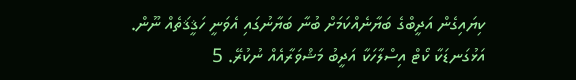ކިޔައިގެން އަދީބްގެ ބަޔާނެއްކަމަށް ބުނާ ބަޔާނުގައި އެވަނީ ހަޤީޤަތެއް ނޫން. އަޅުގަނޑަކާ ކޯޓް އިސްލާހަކާ އަދީބު މަޝްވަރާއެއް ނުކުރޭ. 5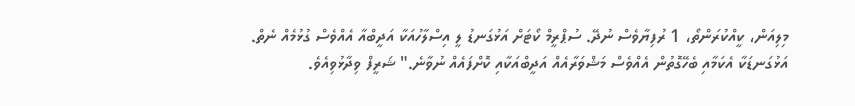މިލިއަން، ކީއްކުރަންތޯ، 1 ރުފިޔާވެސް ނުދޭ. ސުޕްރީމް ކޯޓަށް އަޅުގަނޑު ލީ އިސްލާހުއަކާ އަދީބްއާ އެއްވެސް ގުޅުމެއް ނެތް. އަޅުގަނޑަކާ އެކަމާއި ބެހޭގޮތުން އެއްވެސް މަޝްވަރާއެއް އަދީބްއަކާއި ކޮށްފައެއް ނުވާނެ." ޝަރީފް ވިދާޅުވިއެވެ.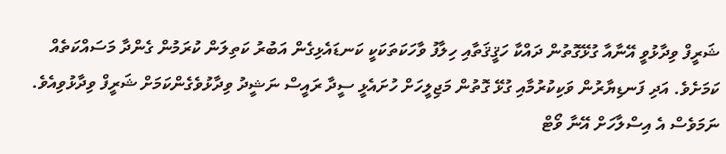ޝަރީފް ވިދާޅުވީ އޭނާއާ ގުޅޭގޮތުން ދައްކާ ހަޤީޤަތާއި ހިލާފު ވާހަކަތަކަކީ ކަނޑައެޅިގެން އަބުރު ކަތިލަން ކުރަމުން ގެންދާ މަސައްކަތެއް ކަމަށެވެ. އަދި ފަނޑިޔާރުން ވަކިކުރުމާއި ގުޅޭ ގޮތުން މަޖިލީހަށް ހުށައެޅީ ސީދާ ރައީސް ނަޝީދު ވިދާޅުވެގެންކަމަށް ޝަރީފް ވިދާޅުވިއެވެ. ނަމަވެސް އެ އިސްލާހަށް އޭނާ ވޯޓް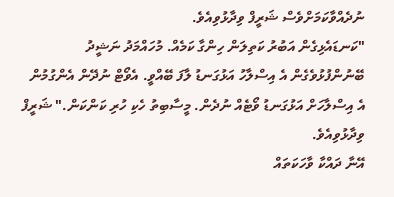ނުދެއްވާކަމަށްވެސް ޝަރީފް ވިދާޅުވިއެވެ.
"ކަނޑައެޅިގެން އަބުރު ކަތިލަން ހިންގާ ކަމެއް. މުހައްމަދު ނަޝީދު ބޭނުންފުޅުވެގެން އެ އިސްލާހު އަޅުގަނޑު ލާފަ ބޭއްވީ. އެވޯޓް ނުދޭން އެންގުމުން އެ އިސްލާހަށް އަޅުގަނޑު ވޯޓެއް ނުދެން. މީސާބިތު ހެކި ހުރި ކަންކަން." ޝަރީފް ވިދާޅުވިއެވެ.
އޭނާ ދައްކާ ވާހަކަތައް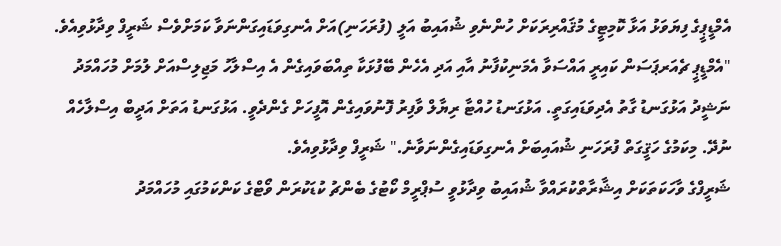އެމްޑީޕީގެ ފިޔަވަޅު އަޅާ ކޮމިޓީގެ މުޤައްރިރަކަށް ހުންނެވި ޝުއައިބު އަލީ (ފުރަހަނި)އަށް އެނގިވަޑައިގަންނަވާ ކަމަށްވެސް ޝަރީފް ވިދާޅުވިއެވެ.
"އެމްޑީޕީ ޗެއަރޕަސަން ކައިރީ އައްސަވާ އެމަނިކުފާނު އާއި އަދި އެހެން ބޭފުޅަކާ ތިއްބަވައިގެން އެ އިސްލާހު މަޖިލިސްއަށް ލުމަށް މުހައްމަދު ނަޝީދު އަޅުގަނޑު ގާތު އެދިވަޑައިގަތީ. އަޅުގަނޑު ހުއްޓާ ރިޔާލް ވާފިރު ފޮނުވައިގެން އޮފީހަށް ގެންދެވީ. އަޅުގަނޑު އަތަށް އަދީބް އިސްލާހެއް ނުދޭ. މިކަމުގެ ހަޤީގަތް ފުރަހަނި ޝުއައިބަށް އެނގިވަޑައިގެންނަވާނެ." ޝަރީފް ވިދާޅުވިއެވެ.
ޝަރީފްގެ ވާހަކަތަކަށް އިޝާރާތްކުރައްވާ ޝުއައިބު ވިދާޅުވީ ސުޕްރީމް ކޯޓުގެ ބެންޗު ކުޑަކުރަން ވޯޓްގެ ކަންކަމުގައި މުހައްމަދު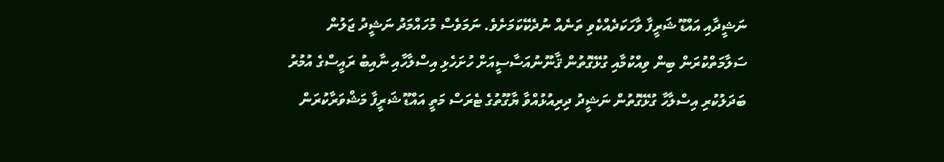ނަޝީދާއި އައްޑޫ ޝަރީފާ ވާހަކަދެއްކެވި ތަނެއް ނުދެކޭކަމަށެވެ. ނަމަވެސް މުހައްމަދު ނަޝީދު ޖަލުން ސަލާމަތްކުރަން ބިން ވިއްކުމާއި ގުޅޭގޮތުން ޤާނޫނުއަސާސީއަށް ހުށަހެޅި އިސްލާހާއި ނާއިބު ރައީސްގެ އުމުރު ބަދަލުކުރި އިސްލާހާ ގުޅޭގޮތުން ނަޝީދު ދިރިއުޅުއްވާ ޔާގޫތުގެ ޓެރަސް މަތީ އައްޑޫ ޝަރީފާ މަޝްވަރާކުރަން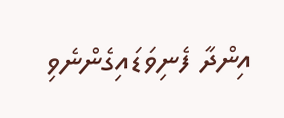އިންދާ ފެނިވަޑައިގެންނެވި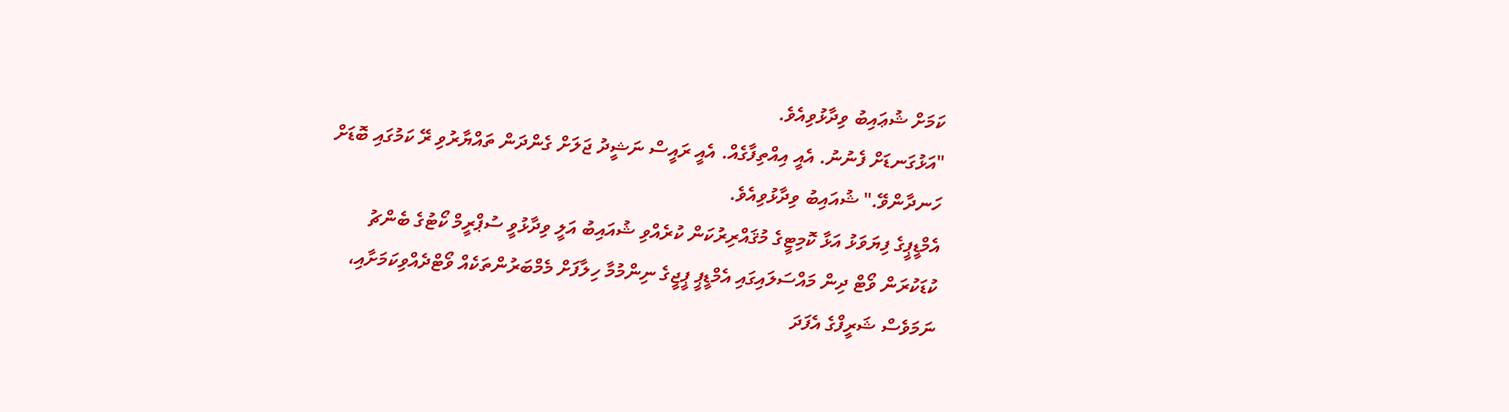ކަމަށް ޝުޢައިބު ވިދާޅުވިއެވެ.
"އަޅުގަނޑަށް ފެނުނު. އެއީ އިއްތިފާގެއް. އެއީ ރައީސް ނަޝީދު ޖަލަށް ގެންދަން ތައްޔާރުވި ރޭ ކަމުގައި ބޮޑަށް ހަނދާންވޭ." ޝުއައިބު ވިދާޅުވިއެވެ.
އެމްޑީޕީގެ ފިޔަވަޅު އަޅާ ކޮމިޓީގެ މުޤައްރިރުކަން ކުރެއްވި ޝުއައިބު އަލީ ވިދާޅުވީ ސުޕްރީމް ކޯޓުގެ ބެންޗު ކުޑަކުރަން ވޯޓް ދިން މައްސަލައިގައި އެމްޑީޕީ ޕީޖީގެ ނިންމުމާ ހިލާފަށް މެމްބަރުންތަކެއް ވޯޓްދެއްވިކަމަށާއި، ނަމަވެސް ޝަރީފްގެ އެފަދަ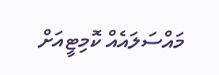މައްސަލައެއް ކޮމިޓީއަށް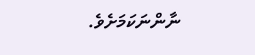ނާންނަކަމަށެވެ.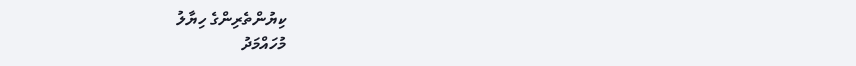ކިޔުންތެރިންގެ ހިޔާލު
މުހައްމަދު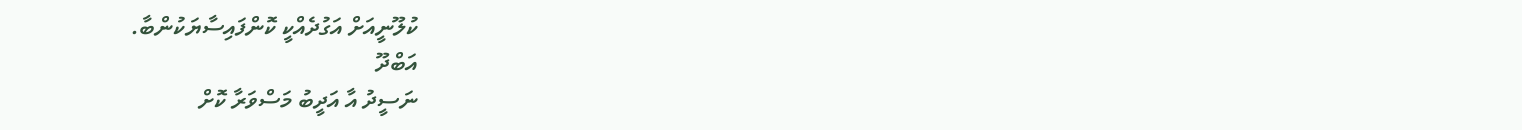ކުލޫނީއަށް އަގުދެއްކީ ކޮންފައިސާޔަކުންބާ.
އަބްދޫ
ނަސީދު އާ އަދީބު މަސްވަރާ ކޮށް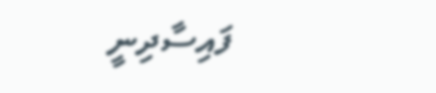ފައިސާދިނީ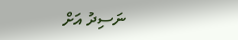ނަސިދު އަށް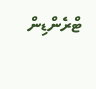ޓްރެންޑިން